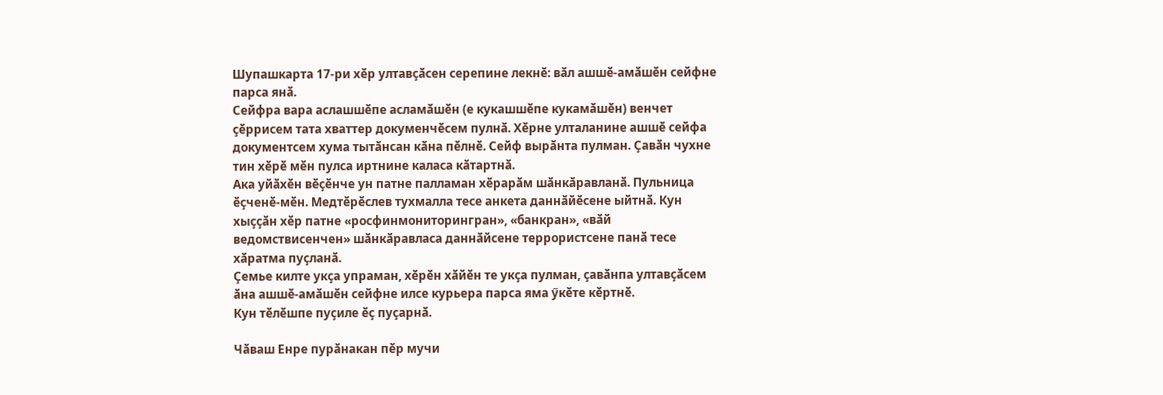Шупашкарта 17-ри хӗр ултавҫӑсен серепине лекнӗ: вӑл ашшӗ-амӑшӗн сейфне парса янӑ.
Сейфра вара аслашшӗпе асламӑшӗн (е кукашшӗпе кукамӑшӗн) венчет ҫӗррисем тата хваттер докуменчӗсем пулнӑ. Хӗрне улталанине ашшӗ сейфа документсем хума тытӑнсан кӑна пӗлнӗ. Сейф вырӑнта пулман. Ҫавӑн чухне тин хӗрӗ мӗн пулса иртнине каласа кӑтартнӑ.
Ака уйӑхӗн вӗҫӗнче ун патне палламан хӗрарӑм шӑнкӑравланӑ. Пульница ӗҫченӗ-мӗн. Медтӗрӗслев тухмалла тесе анкета даннӑйӗсене ыйтнӑ. Кун хыҫҫӑн хӗр патне «росфинмониторингран», «банкран», «вӑй ведомствисенчен» шӑнкӑравласа даннӑйсене террористсене панӑ тесе хӑратма пуҫланӑ.
Ҫемье килте укҫа упраман, хӗрӗн хӑйӗн те укҫа пулман, ҫавӑнпа ултавҫӑсем ӑна ашшӗ-амӑшӗн сейфне илсе курьера парса яма ӳкӗте кӗртнӗ.
Кун тӗлӗшпе пуҫиле ӗҫ пуҫарнӑ.

Чӑваш Енре пурӑнакан пӗр мучи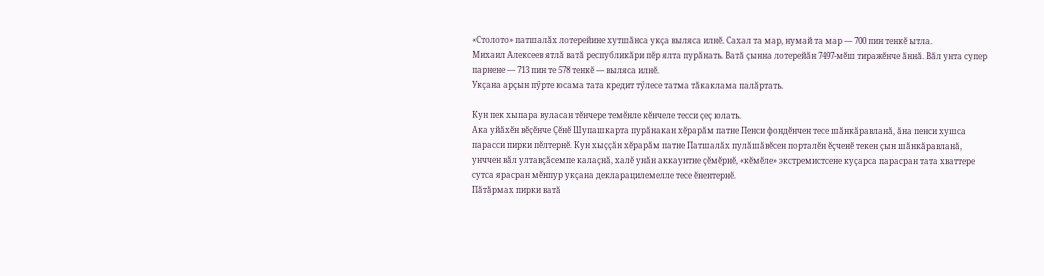«Столото» патшалӑх лотерейине хутшӑнса укҫа выляса илнӗ. Сахал та мар, нумай та мар — 700 пин тенкӗ ытла.
Михаил Алексеев ятлӑ ватӑ республикӑри пӗр ялта пурӑнать. Ватӑ ҫынна лотерейӑн 7497-мӗш тиражӗнче ӑннӑ. Вӑл унта супер парнене — 713 пин те 578 тенкӗ — выляса илнӗ.
Укҫана арҫын пӳрте юсама тата кредит тӳлесе татма тӑкаклама палӑртать.

Кун пек хыпара вуласан тӗнчере темӗнле кӗнчеле тесси ҫеҫ юлать.
Ака уйӑхӗн вӗҫӗнче Ҫӗнӗ Шупашкарта пурӑнакан хӗрарӑм патне Пенси фондӗнчен тесе шӑнкӑравланӑ, ӑна пенси хушса парасси пирки пӗлтернӗ. Кун хыҫҫӑн хӗрарӑм патне Патшалӑх пулӑшӑвӗсен порталӗн ӗҫченӗ текен ҫын шӑнкӑравланӑ, унччен вӑл ултавҫӑсемпе калаҫнӑ, халӗ унӑн аккаунтне ҫӗмӗрнӗ, «кӗмӗле» экстремистсене куҫарса парасран тата хваттере сутса ярасран мӗнпур укҫана декларацилемелле тесе ӗнентернӗ.
Пӑтӑрмах пирки ватӑ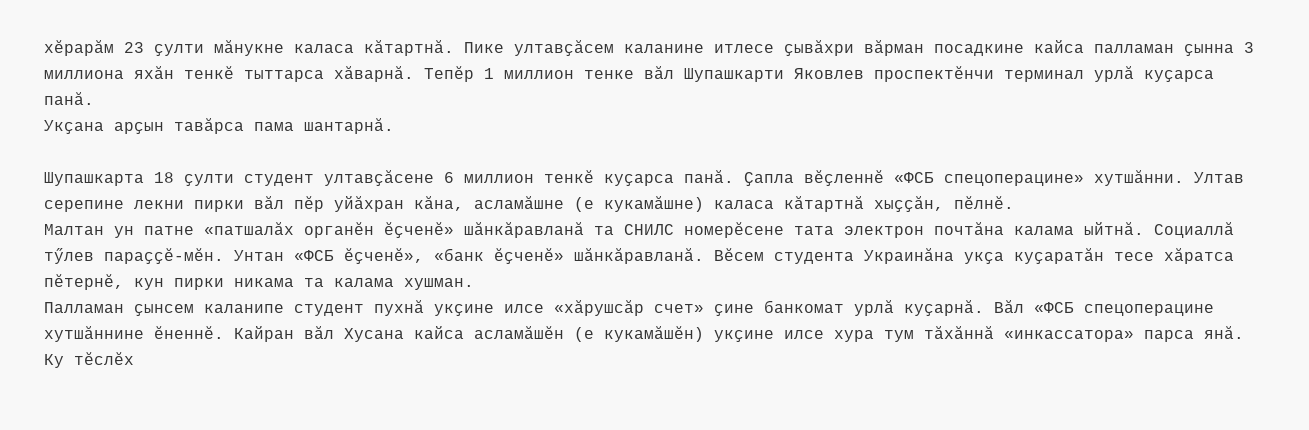хӗрарӑм 23 ҫулти мӑнукне каласа кӑтартнӑ. Пике ултавҫӑсем каланине итлесе ҫывӑхри вӑрман посадкине кайса палламан ҫынна 3 миллиона яхӑн тенкӗ тыттарса хӑварнӑ. Тепӗр 1 миллион тенке вӑл Шупашкарти Яковлев проспектӗнчи терминал урлӑ куҫарса панӑ.
Укҫана арҫын тавӑрса пама шантарнӑ.

Шупашкарта 18 ҫулти студент ултавҫӑсене 6 миллион тенкӗ куҫарса панӑ. Ҫапла вӗҫленнӗ «ФСБ спецоперацине» хутшӑнни. Ултав серепине лекни пирки вӑл пӗр уйӑхран кӑна, асламӑшне (е кукамӑшне) каласа кӑтартнӑ хыҫҫӑн, пӗлнӗ.
Малтан ун патне «патшалӑх органӗн ӗҫченӗ» шӑнкӑравланӑ та СНИЛС номерӗсене тата электрон почтӑна калама ыйтнӑ. Социаллӑ тӳлев параҫҫӗ-мӗн. Унтан «ФСБ ӗҫченӗ», «банк ӗҫченӗ» шӑнкӑравланӑ. Вӗсем студента Украинӑна укҫа куҫаратӑн тесе хӑратса пӗтернӗ, кун пирки никама та калама хушман.
Палламан ҫынсем каланипе студент пухнӑ укҫине илсе «хӑрушсӑр счет» ҫине банкомат урлӑ куҫарнӑ. Вӑл «ФСБ спецоперацине хутшӑннине ӗненнӗ. Кайран вӑл Хусана кайса асламӑшӗн (е кукамӑшӗн) укҫине илсе хура тум тӑхӑннӑ «инкассатора» парса янӑ.
Ку тӗслӗх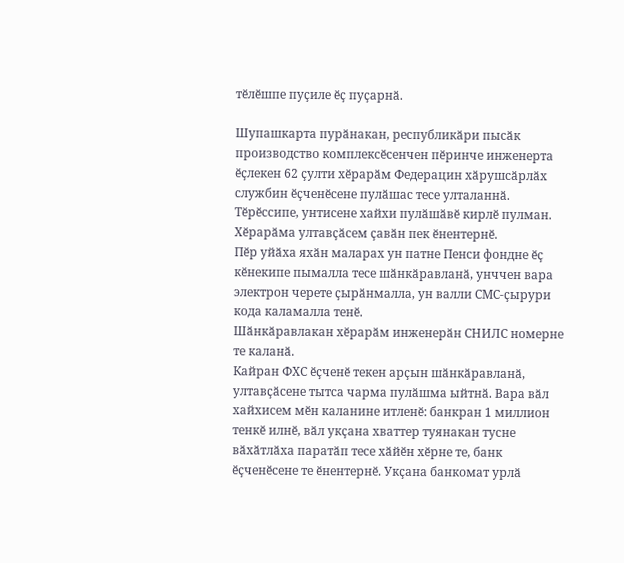тӗлӗшпе пуҫиле ӗҫ пуҫарнӑ.

Шупашкарта пурӑнакан, республикӑри пысӑк производство комплексӗсенчен пӗринче инженерта ӗҫлекен 62 ҫулти хӗрарӑм Федерацин хӑрушсӑрлӑх службин ӗҫченӗсене пулӑшас тесе улталаннӑ. Тӗрӗссипе, унтисене хайхи пулӑшӑвӗ кирлӗ пулман. Хӗрарӑма ултавҫӑсем ҫавӑн пек ӗнентернӗ.
Пӗр уйӑха яхӑн маларах ун патне Пенси фондне ӗҫ кӗнекипе пымалла тесе шӑнкӑравланӑ, унччен вара электрон черете ҫырӑнмалла, ун валли СМС-ҫырури кода каламалла тенӗ.
Шӑнкӑравлакан хӗрарӑм инженерӑн СНИЛС номерне те каланӑ.
Кайран ФХС ӗҫченӗ текен арҫын шӑнкӑравланӑ, ултавҫӑсене тытса чарма пулӑшма ыйтнӑ. Вара вӑл хайхисем мӗн каланине итленӗ: банкран 1 миллион тенкӗ илнӗ, вӑл укҫана хваттер туянакан тусне вӑхӑтлӑха паратӑп тесе хӑйӗн хӗрне те, банк ӗҫченӗсене те ӗнентернӗ. Укҫана банкомат урлӑ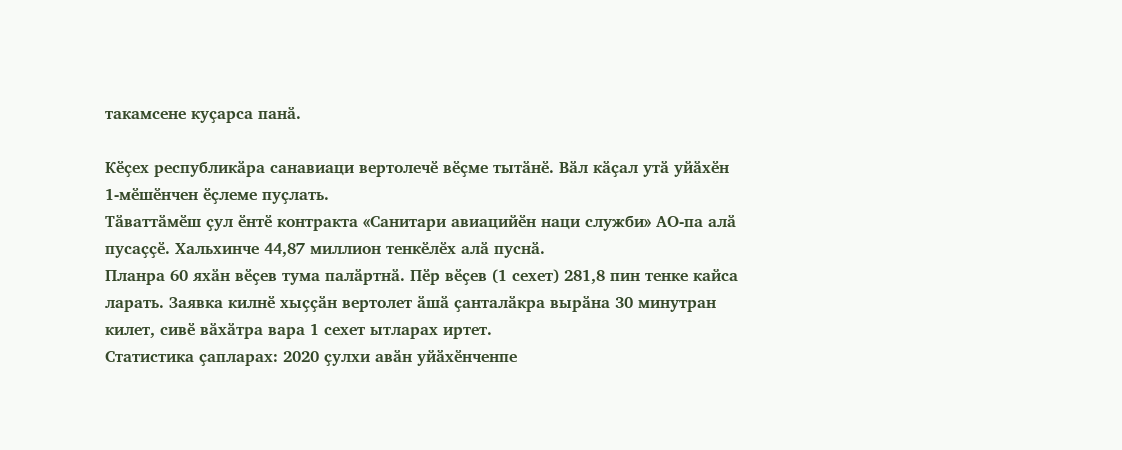такамсене куҫарса панӑ.

Кӗҫех республикӑра санавиаци вертолечӗ вӗҫме тытӑнӗ. Вӑл кӑҫал утӑ уйӑхӗн 1-мӗшӗнчен ӗҫлеме пуҫлать.
Тӑваттӑмӗш ҫул ӗнтӗ контракта «Санитари авиацийӗн наци служби» АО-па алӑ пусаҫҫӗ. Хальхинче 44,87 миллион тенкӗлӗх алӑ пуснӑ.
Планра 60 яхӑн вӗҫев тума палӑртнӑ. Пӗр вӗҫев (1 сехет) 281,8 пин тенке кайса ларать. Заявка килнӗ хыҫҫӑн вертолет ӑшӑ ҫанталӑкра вырӑна 30 минутран килет, сивӗ вӑхӑтра вара 1 сехет ытларах иртет.
Статистика ҫапларах: 2020 ҫулхи авӑн уйӑхӗнченпе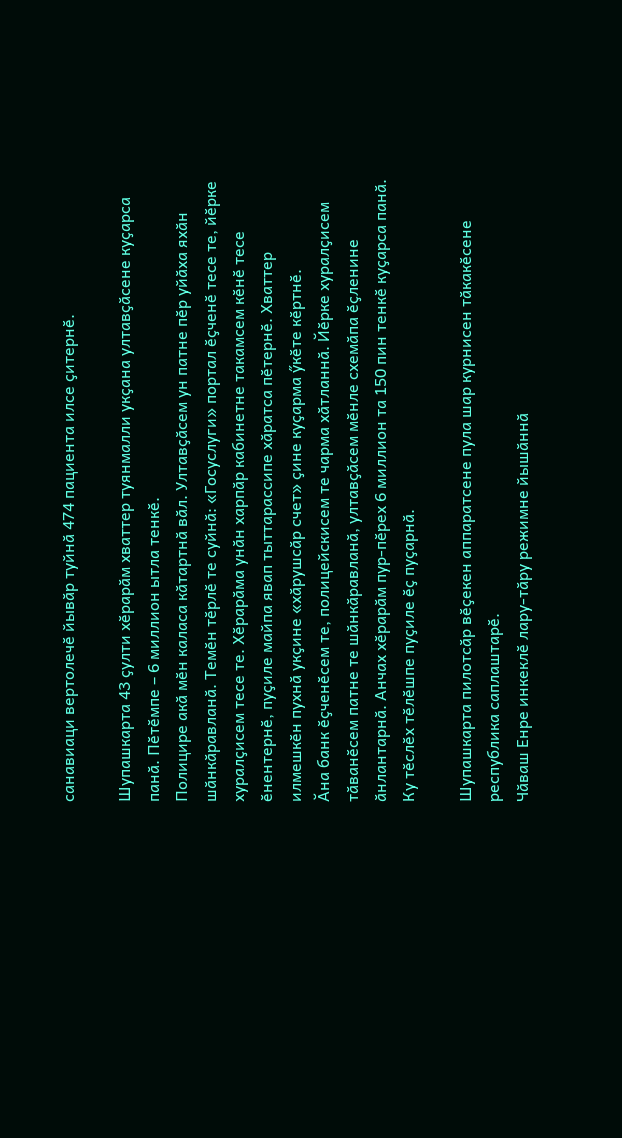санавиаци вертолечӗ йывӑр туйнӑ 474 пациента илсе ҫитернӗ.

Шупашкарта 43 ҫулти хӗрарӑм хваттер туянмалли укҫана ултавҫӑсене куҫарса панӑ. Пӗтӗмпе – 6 миллион ытла тенкӗ.
Полицире акӑ мӗн каласа кӑтартнӑ вӑл. Ултавҫӑсем ун патне пӗр уйӑха яхӑн шӑнкӑравланӑ. Темӗн тӗрлӗ те суйнӑ: «Госуслуги» портал ӗҫченӗ тесе те, йӗрке хуралҫисем тесе те. Хӗрарӑма унӑн харпӑр кабинетне такамсем кӗнӗ тесе ӗнентернӗ, пуҫиле майпа явап тыттарассипе хӑратса пӗтернӗ. Хваттер илмешкӗн пухнӑ укҫине «хӑрушсӑр счет» ҫине куҫарма ӳкӗте кӗртнӗ.
Ӑна банк ӗҫченӗсем те, полицейскисем те чарма хӑтланнӑ. Йӗрке хуралҫисем тӑванӗсем патне те шӑнкӑравланӑ, ултавҫӑсем мӗнле схемӑпа ӗҫленине ӑнлантарнӑ. Анчах хӗрарӑм пур-пӗрех 6 миллион та 150 пин тенкӗ куҫарса панӑ.
Ку тӗслӗх тӗлӗшпе пуҫиле ӗҫ пуҫарнӑ.

Шупашкарта пилотсӑр вӗҫекен аппаратсене пула шар курнисен тӑкакӗсене республика саплаштарӗ.
Чӑваш Енре инкеклӗ лару-тӑру режимне йышӑннӑ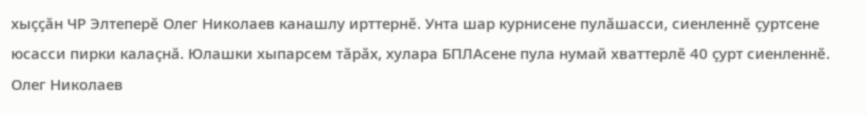хыҫҫӑн ЧР Элтеперӗ Олег Николаев канашлу ирттернӗ. Унта шар курнисене пулӑшасси, сиенленнӗ ҫуртсене юсасси пирки калаҫнӑ. Юлашки хыпарсем тӑрӑх, хулара БПЛАсене пула нумай хваттерлӗ 40 ҫурт сиенленнӗ.
Олег Николаев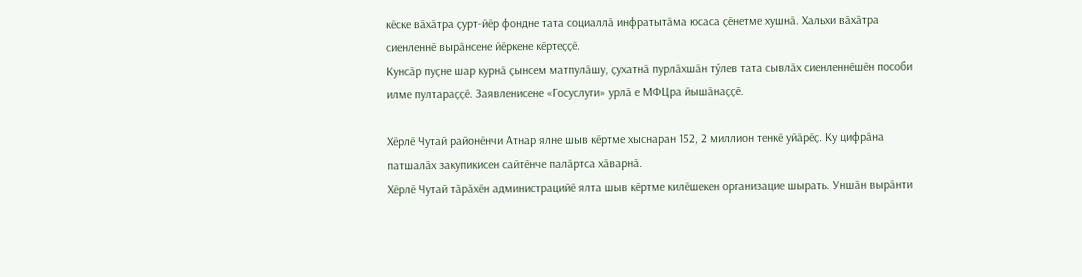кӗске вӑхӑтра ҫурт-йӗр фондне тата социаллӑ инфратытӑма юсаса ҫӗнетме хушнӑ. Хальхи вӑхӑтра сиенленнӗ вырӑнсене йӗркене кӗртеҫҫӗ.
Кунсӑр пуҫне шар курнӑ ҫынсем матпулӑшу, ҫухатнӑ пурлӑхшӑн тӳлев тата сывлӑх сиенленнӗшӗн пособи илме пултараҫҫӗ. Заявленисене «Госуслуги» урлӑ е МФЦра йышӑнаҫҫӗ.

Хӗрлӗ Чутай районӗнчи Атнар ялне шыв кӗртме хыснаран 152, 2 миллион тенкӗ уйӑрӗҫ. Ку цифрӑна патшалӑх закупикисен сайтӗнче палӑртса хӑварнӑ.
Хӗрлӗ Чутай тӑрӑхӗн администрацийӗ ялта шыв кӗртме килӗшекен организацие шырать. Уншӑн вырӑнти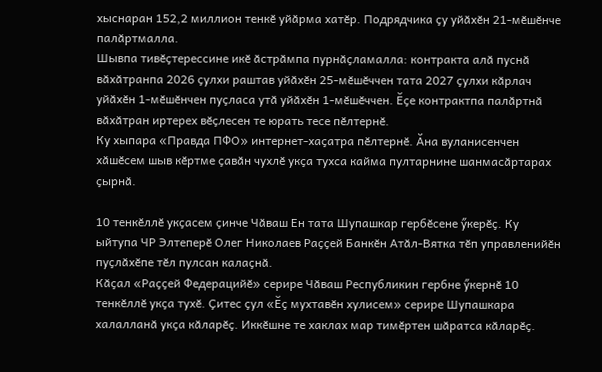хыснаран 152,2 миллион тенкӗ уйӑрма хатӗр. Подрядчика ҫу уйӑхӗн 21-мӗшӗнче палӑртмалла.
Шывпа тивӗҫтерессине икӗ ӑстрӑмпа пурнӑҫламалла: контракта алӑ пуснӑ вӑхӑтранпа 2026 ҫулхи раштав уйӑхӗн 25-мӗшӗччен тата 2027 ҫулхи кӑрлач уйӑхӗн 1-мӗшӗнчен пуҫласа утӑ уйӑхӗн 1-мӗшӗччен. Ӗҫе контрактпа палӑртнӑ вӑхӑтран иртерех вӗҫлесен те юрать тесе пӗлтернӗ.
Ку хыпара «Правда ПФО» интернет-хаҫатра пӗлтернӗ. Ӑна вуланисенчен хӑшӗсем шыв кӗртме ҫавӑн чухлӗ укҫа тухса кайма пултарнине шанмасӑртарах ҫырнӑ.

10 тенкӗллӗ укҫасем ҫинче Чӑваш Ен тата Шупашкар гербӗсене ӳкерӗҫ. Ку ыйтупа ЧР Элтеперӗ Олег Николаев Раҫҫей Банкӗн Атӑл-Вятка тӗп управленийӗн пуҫлӑхӗпе тӗл пулсан калаҫнӑ.
Кӑҫал «Раҫҫей Федерацийӗ» серире Чӑваш Республикин гербне ӳкернӗ 10 тенкӗллӗ укҫа тухӗ. Ҫитес ҫул «Ӗҫ мухтавӗн хулисем» серире Шупашкара халалланӑ укҫа кӑларӗҫ. Иккӗшне те хаклах мар тимӗртен шӑратса кӑларӗҫ.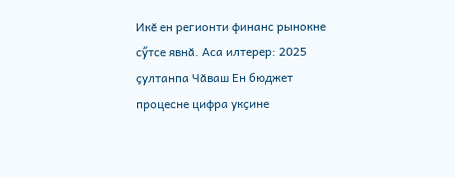Икӗ ен регионти финанс рынокне сӳтсе явнӑ. Аса илтерер: 2025 ҫултанпа Чӑваш Ен бюджет процесне цифра укҫине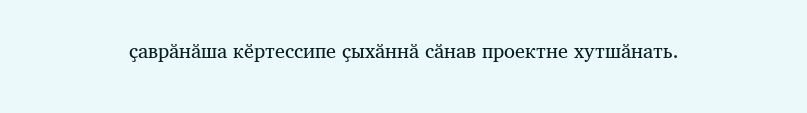ҫаврӑнӑша кӗртессипе ҫыхӑннӑ сӑнав проектне хутшӑнать.